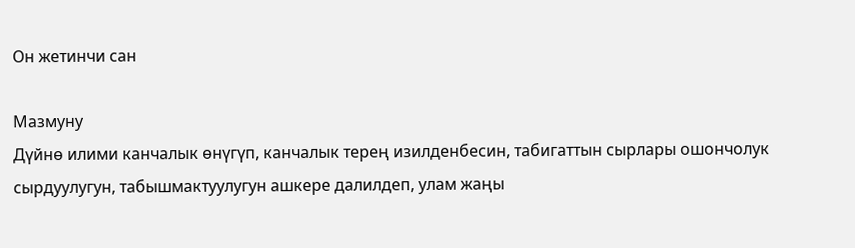Он жетинчи сан

Мазмуну
Дүйнө илими канчалык өнүгүп, канчалык терең изилденбесин, табигаттын сырлары ошончолук сырдуулугун, табышмактуулугун ашкере далилдеп, улам жаңы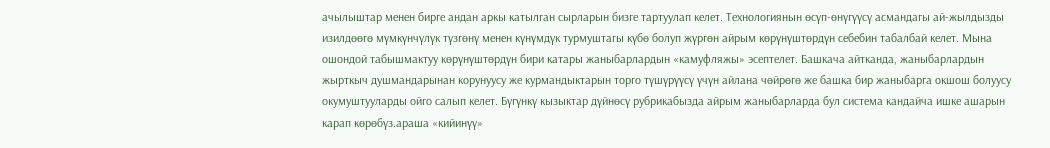ачылыштар менен бирге андан аркы катылган сырларын бизге тартуулап келет. Технологиянын өсүп-өнүгүүсү асмандагы ай-жылдызды изилдөөгө мүмкүнчүлүк түзгөнү менен күнүмдүк турмуштагы күбө болуп жүргөн айрым көрүнүштөрдүн себебин табалбай келет. Мына ошондой табышмактуу көрүнүштөрдүн бири катары жаныбарлардын «камуфляжы» эсептелет. Башкача айтканда, жаныбарлардын жырткыч душмандарынан корунуусу же курмандыктарын торго түшүрүүсү үчүн айлана чөйрөгө же башка бир жаныбарга окшош болуусу окумуштууларды ойго салып келет. Бүгүнкү кызыктар дүйнөсү рубрикабызда айрым жаныбарларда бул система кандайча ишке ашарын карап көрөбүз.араша «кийинүү»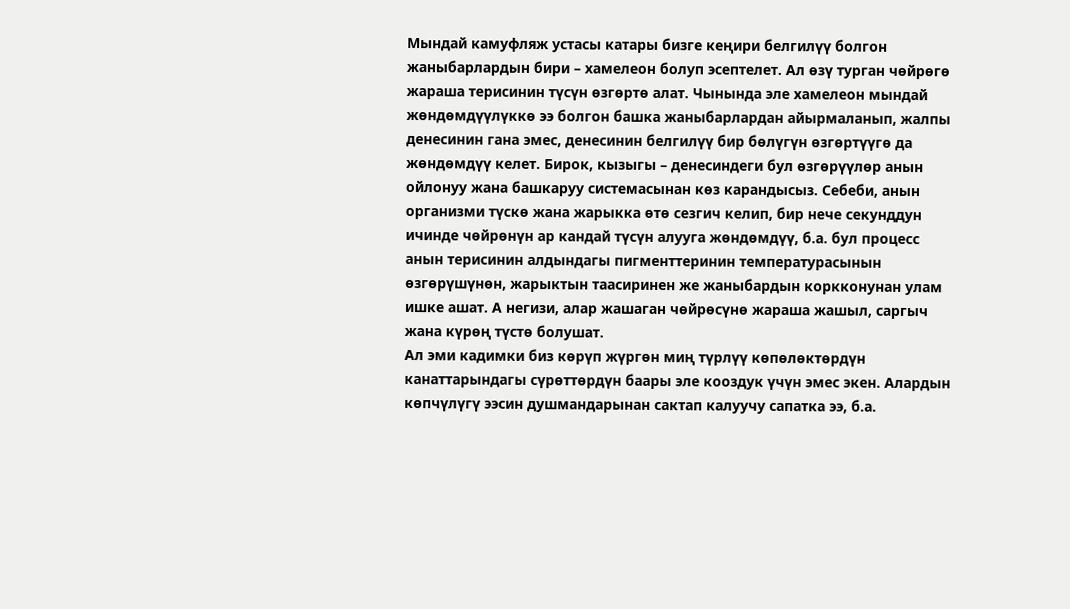Мындай камуфляж устасы катары бизге кеңири белгилүү болгон жаныбарлардын бири – хамелеон болуп эсептелет. Ал өзү турган чөйрөгө жараша терисинин түсүн өзгөртө алат. Чынында эле хамелеон мындай жөндөмдүүлүккө ээ болгон башка жаныбарлардан айырмаланып, жалпы денесинин гана эмес, денесинин белгилүү бир бөлүгүн өзгөртүүгө да жөндөмдүү келет. Бирок, кызыгы – денесиндеги бул өзгөрүүлөр анын ойлонуу жана башкаруу системасынан көз карандысыз. Себеби, анын организми түскө жана жарыкка өтө сезгич келип, бир нече секунддун ичинде чөйрөнүн ар кандай түсүн алууга жөндөмдүү, б.а. бул процесс анын терисинин алдындагы пигменттеринин температурасынын өзгөрүшүнөн, жарыктын таасиринен же жаныбардын коркконунан улам ишке ашат. А негизи, алар жашаган чөйрөсүнө жараша жашыл, саргыч жана күрөң түстө болушат.
Ал эми кадимки биз көрүп жүргөн миң түрлүү көпөлөктөрдүн канаттарындагы сүрөттөрдүн баары эле кооздук үчүн эмес экен. Алардын көпчүлүгү ээсин душмандарынан сактап калуучу сапатка ээ, б.а.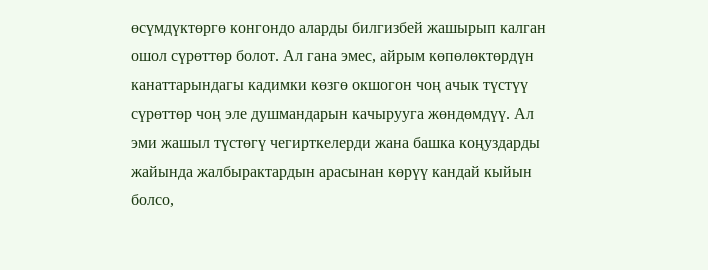өсүмдүктөргө конгондо аларды билгизбей жашырып калган ошол сүрөттөр болот. Ал гана эмес, айрым көпөлөктөрдүн канаттарындагы кадимки көзгө окшогон чоң ачык түстүү сүрөттөр чоң эле душмандарын качырууга жөндөмдүү. Ал эми жашыл түстөгү чегирткелерди жана башка коңуздарды жайында жалбырактардын арасынан көрүү кандай кыйын болсо,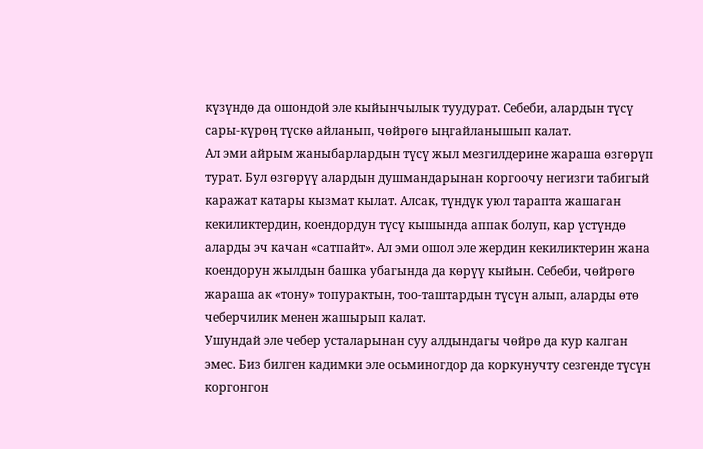күзүндө да ошондой эле кыйынчылык туудурат. Себеби, алардын түсү сары-күрөң түскө айланып, чөйрөгө ыңгайланышып калат.
Ал эми айрым жаныбарлардын түсү жыл мезгилдерине жараша өзгөрүп турат. Бул өзгөрүү алардын душмандарынан коргоочу негизги табигый каражат катары кызмат кылат. Алсак, түндүк уюл тарапта жашаган кекиликтердин, коендордун түсү кышында аппак болуп, кар үстүндө аларды эч качан «сатпайт». Ал эми ошол эле жердин кекиликтерин жана коендорун жылдын башка убагында да көрүү кыйын. Себеби, чөйрөгө жараша ак «тону» топурактын, тоо-таштардын түсүн алып, аларды өтө чеберчилик менен жашырып калат.
Ушундай эле чебер усталарынан суу алдындагы чөйрө да кур калган эмес. Биз билген кадимки эле осьминогдор да коркунучту сезгенде түсүн коргонгон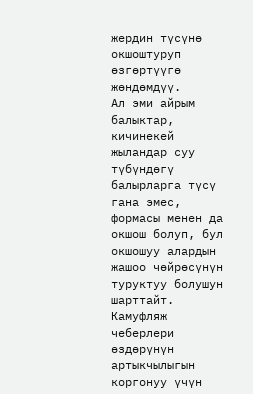жердин түсүнө окшоштуруп өзгөртүүгө жөндөмдүү.
Ал эми айрым балыктар, кичинекей жыландар суу түбүндөгү балырларга түсү гана эмес, формасы менен да окшош болуп, бул окшошуу алардын жашоо чөйрөсүнүн туруктуу болушун шарттайт.
Камуфляж чеберлери өздөрүнүн артыкчылыгын коргонуу үчүн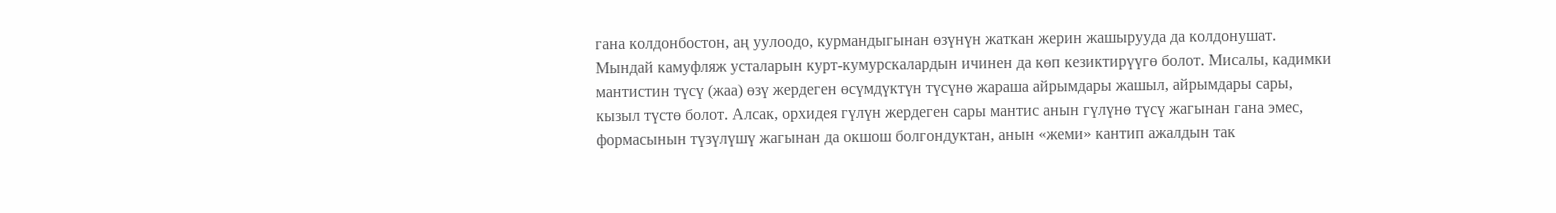гана колдонбостон, аң уулоодо, курмандыгынан өзүнүн жаткан жерин жашырууда да колдонушат. Мындай камуфляж усталарын курт-кумурскалардын ичинен да көп кезиктирүүгө болот. Мисалы, кадимки мантистин түсү (жаа) өзү жердеген өсүмдүктүн түсүнө жараша айрымдары жашыл, айрымдары сары, кызыл түстө болот. Алсак, орхидея гүлүн жердеген сары мантис анын гүлүнө түсү жагынан гана эмес, формасынын түзүлүшү жагынан да окшош болгондуктан, анын «жеми» кантип ажалдын так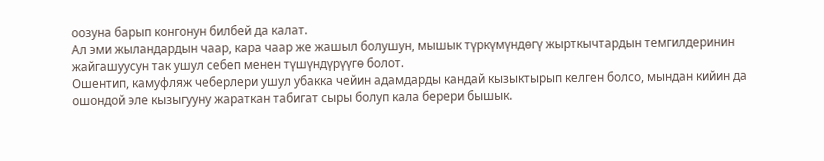оозуна барып конгонун билбей да калат.
Ал эми жыландардын чаар, кара чаар же жашыл болушун, мышык түркүмүндөгү жырткычтардын темгилдеринин жайгашуусун так ушул себеп менен түшүндүрүүгө болот.
Ошентип, камуфляж чеберлери ушул убакка чейин адамдарды кандай кызыктырып келген болсо, мындан кийин да ошондой эле кызыгууну жараткан табигат сыры болуп кала берери бышык.